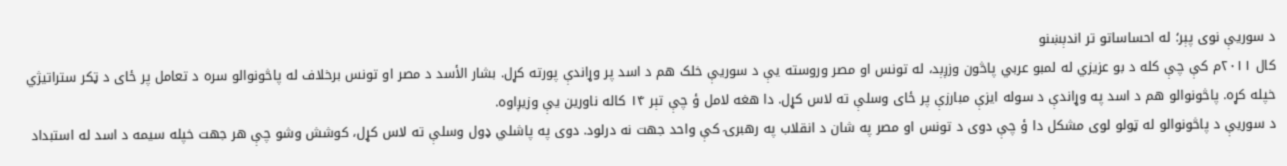د سوریې نوی پېر؛ له احساساتو تر اندېښنو
کال ۲۰۱۱م کې چې کله د بو عزیزي له لمبو عربي پاڅون وزږېد، له تونس او مصر وروسته یې د سوریې خلک هم د اسد پر وړاندې پورته کړل. بشار الأسد د مصر او تونس برخلاف له پاڅونوالو سره د تعامل پر ځای د ټکر ستراتیژي خپله کړه. پاڅونوالو هم د اسد په وړاندې د سوله ایزې مبارزې پر ځای وسلې ته لاس کړل. دا هغه لامل ؤ چې تېر ۱۴ کاله ناورین یې وزیږاوه.
د سوریې د پاڅونوالو له ټولو لوی مشکل دا ؤ چې دوی د تونس او مصر په شان د انقلاب په رهبرۍ کې واحد جهت نه درلود. دوی په پاشلي ډول وسلې ته لاس کړل، کوشش وشو چې هر جهت خپله سیمه د اسد له استبداد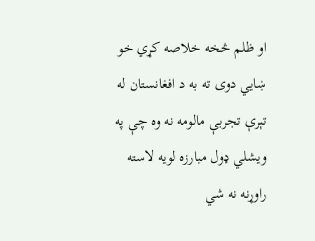او ظلم څخه خلاصه کړي خو ښايي دوی ته به د افغانستان له تېرې تجربې مالومه نه وه چې په ویشلي ډول مبارزه لویه لاسته راوړنه نه شي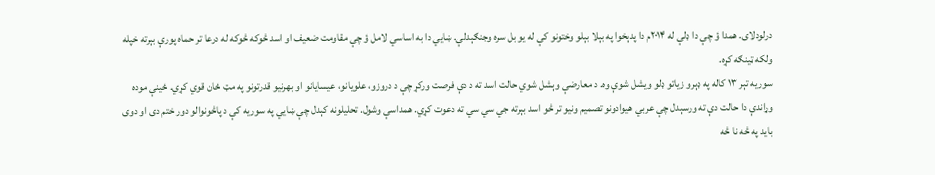درلودلای. همدا ؤ چې دا ډلې له ۲۰۱۴م دا پدېخوا په بېلا بېلو وختونو کې له یو بل سره وجنګېدلې. ښايي دا به اساسي لامل ؤ چې مقاومت ضعیف او اسد څوکه څوکه له درعا تر حماه پورې بېرته خپله ولکه ټینګه کړه.
سوریه تېر ۱۳ کاله په ډېرو زیاتو ډلو ویشل شوې وه. د معارضې وېشل شوي حالت اسد ته د دې فرصت ورکړ چې د دروزو، علویانو، عیسایانو او بهرنیو قدرتونو په مټ ځان قوي کړي. ځینې موده وړاندې دا حالت دې ته ورسېدل چې عربي هیوادونو تصمیم ونیو تر څو اسد بېرته جي سي سي ته دعوت کړي. همداسې وشول. تحلیلونه کېدل چې ښايي په سوریه کې د پاڅونوالو دور ختم دی او دوی باید په څه نا څه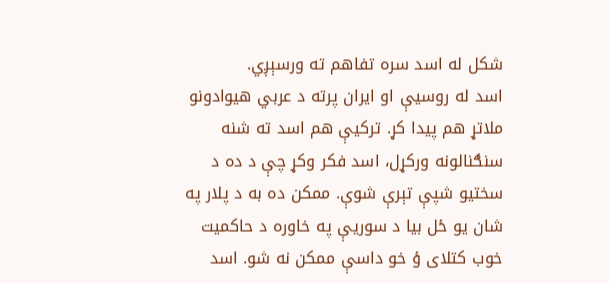شکل له اسد سره تفاهم ته ورسېږي.
اسد له روسیې او ایران پرته د عربي هیوادونو ملاتړ هم پیدا کړ. ترکیې هم اسد ته شنه سنګنالونه ورکړل، اسد فکر وکړ چې د ده د سختیو شپې تېرې شوې. ممکن ده به د پلار په شان یو ځل بیا د سوریې په خاوره د حاکمیت خوب کتلای ؤ خو داسې ممکن نه شو. اسد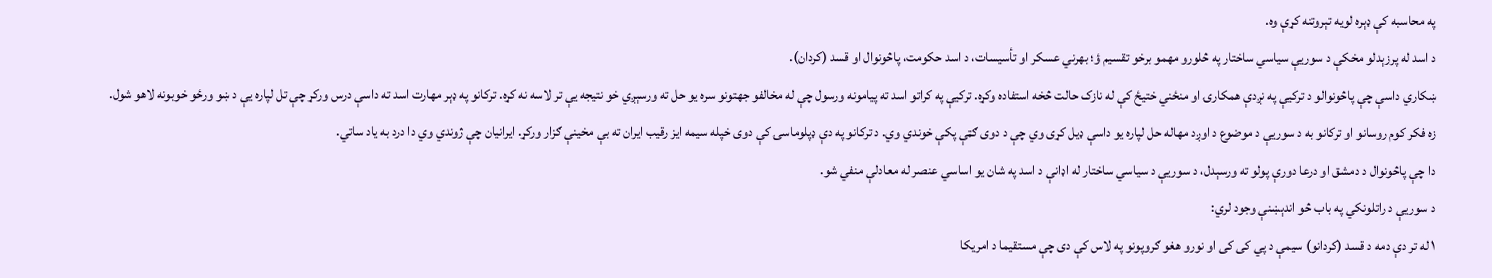په محاسبه کې ډېره لویه تېروتنه کړې وه.
د اسد له پرزېدلو مخکې د سوریې سیاسي ساختار په څلورو مهمو برخو تقسیم ؤ؛ بهرني عسکر او تأسیسات، د اسد حکومت، پاڅونوال او قسد (کردان).
ښکاري داسې چې پاڅونوالو د ترکیې په نږدې همکارۍ او منځني ختیځ کې له نازک حالت څخه استفاده وکړه. ترکیې په کراتو اسد ته پیامونه ورسول چې له مخالفو جهتونو سره یو حل ته ورسېږي خو نتیجه یې تر لاسه نه کړه. ترکانو په ډېر مهارت اسد ته داسې درس ورکړ چې تل لپاره یې د ښو ورځو خوبونه لاهو شول.
زه فکر کوم روسانو او ترکانو به د سوریې د موضوع د اوږد مهاله حل لپاره یو داسې ډیل کړی وي چې د دوی ګټې پکې خوندي وي. د ترکانو په دې ډپلوماسۍ کې دوی خپله سیمه ایز رقیب ایران ته بې مخینې ګزار ورکړ. ایرانیان چې ژوندي وي دا درد به یاد ساتي.
دا چې پاڅونوال د دمشق او درعا دورې پولو ته ورسېدل، د سوریې د سیاسي ساختار له اډانې د اسد په شان یو اساسي عنصر له معادلې منفي شو.
د سوریې د راتلونکي په باب څو اندېښنې وجود لري:
۱ له تر دې دمه د قسد (کردانو) سیمې د پي کی کی او نورو هغو ګروپونو په لاس کې دی چې مستقیما د امریکا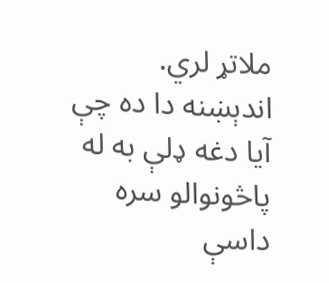ملاتړ لري. اندېښنه دا ده چې آیا دغه ډلې به له پاڅونوالو سره داسې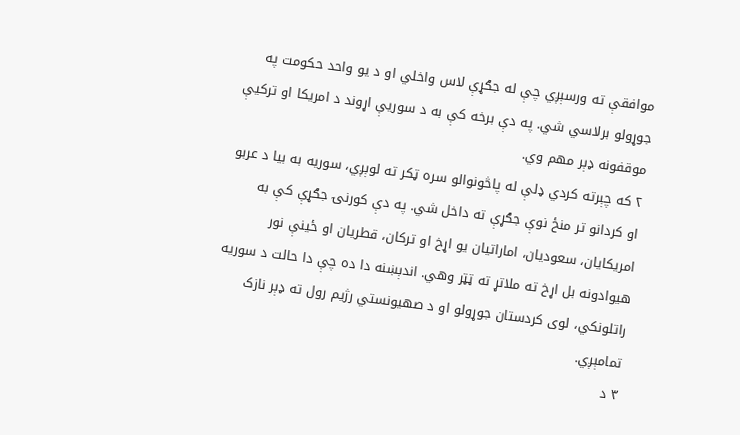موافقې ته ورسېږي چې له جګړې لاس واخلي او د یو واحد حکومت په جوړولو برلاسي شي. په دې برخه کې به د سوریې اړوند د امریکا او ترکیې موقفونه ډېر مهم وي.
۲ که چېرته کردي ډلې له پاڅونوالو سره ټکر ته لوېږي، سوریه به بیا د عربو او کردانو تر منځ نوې جګړې ته داخل شي. په دې کورنۍ جګړې کې به امریکایان، سعودیان، اماراتیان یو اړخ او ترکان، قطریان او ځینې نور هیوادونه بل اړخ ته ملاتړ ته ټټر وهي. اندېښنه دا ده چې دا حالت د سوریه راتلونکي، لوی کردستان جوړولو او د صهیونستي رژیم رول ته ډېر نازک تمامېږي.
۳ د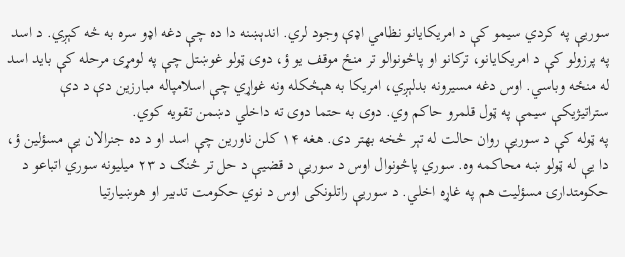سوریې په کردي سیمو کې د امریکایانو نظامي اډې وجود لري. اندېښنه دا ده چې دغه اډو سره به څه کېږي. د اسد په پرزولو کې د امریکایانو، ترکانو او پاڅونوالو تر منځ موقف یو ؤ، دوی ټولو غوښتل چې په لومړۍ مرحله کې باید اسد له منځه وباسي. اوس دغه مسیرونه بدلېږي، امریکا به هېڅکله ونه غواړي چې اسلامپاله مبارزین دې د دې ستراتیژیکې سیمې په ټول قلمرو حاکم وي. دوی به حتما دوی ته داخلي دښمن تقویه کوي.
په ټوله کې د سوریې روان حالت له تېر څخه بهتر دی. هغه ۱۴ کلن ناورین چې اسد او د ده جنرالان یې مسؤلین ؤ، دا یې له ټولو ښه محاکمه وه. سوري پاڅونوال اوس د سوریې د قضیې د حل تر څنګ د ۲۳ میلیونه سوري اتباعو د حکومتدارۍ مسؤلیت هم په غاړه اخلي. د سوریې راتلونکی اوس د نوي حکومت تدبیر او هوښیارتیا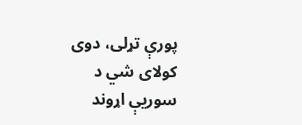پورې تړلی، دوی کولای شي د سوریې اړوند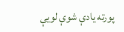پورته یادې شوې لویې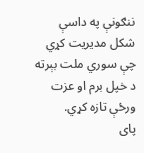ننګونې په داسې شکل مدیریت کړي چې سوري ملت بېرته د خپل برم او عزت ورځې تازه کړي.
پای